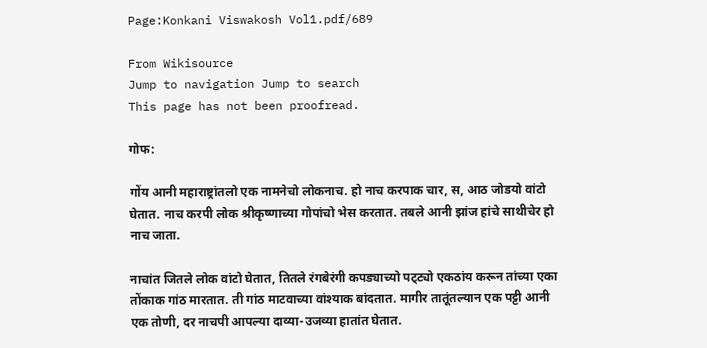Page:Konkani Viswakosh Vol1.pdf/689

From Wikisource
Jump to navigation Jump to search
This page has not been proofread.

गोफ:

गोंय आनी महाराष्ट्रांतलो एक नामनेचो लोकनाच. हो नाच करपाक चार, स, आठ जोडयो वांटो घेतात. नाच करपी लोक श्रीकृष्णाच्या गोपांचो भेस करतात. तबले आनी झांज हांचे साथीचेर हो नाच जाता.

नाचांत जितले लोक वांटो घेतात, तितले रंगबेरंगी कपड्याच्यो पट्‌ट्यो एकठांय करून तांच्या एका तोंकाक गांठ मारतात. ती गांठ माटवाच्या वांश्याक बांदतात. मागीर तातूंतल्यान एक पट्टी आनी एक तोणी, दर नाचपी आपल्या दाव्या-उजव्या हातांत घेतात.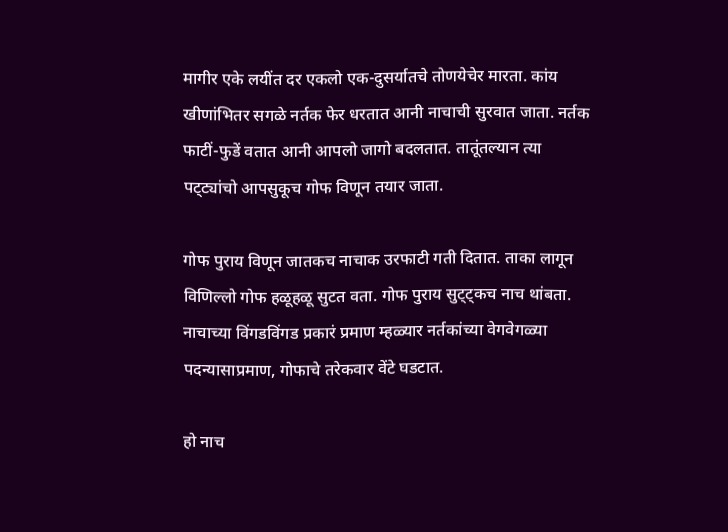मागीर एके लयींत दर एकलो एक-दुसर्यातचे तोणयेचेर मारता. कांय खीणांभितर सगळे नर्तक फेर धरतात आनी नाचाची सुरवात जाता. नर्तक फाटीं-फुडें वतात आनी आपलो जागो बदलतात. तातूंतल्यान त्या पट्‌ट्यांचो आपसुकूच गोफ विणून तयार जाता.

गोफ पुराय विणून जातकच नाचाक उरफाटी गती दितात. ताका लागून विणिल्लो गोफ हळूहळू सुटत वता. गोफ पुराय सुट्‌ट्कच नाच थांबता. नाचाच्या विंगडविंगड प्रकारं प्रमाण म्हळ्यार नर्तकांच्या वेगवेगळ्या पदन्यासाप्रमाण, गोफाचे तरेकवार वेंटे घडटात.

हो नाच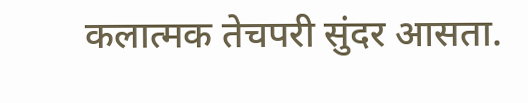कलात्मक तेचपरी सुंदर आसता.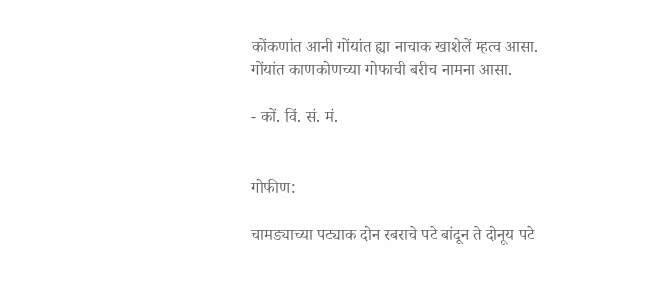कोंकणांत आनी गोंयांत ह्या नाचाक खाशेलें म्हत्व आसा. गोंयांत काणकोणच्या गोफाची बरीच नामना आसा.

- कों. विं. सं. मं.


गोफीण:

चामड्याच्या पट्याक दोन रबराचे पटे बांदून ते दोनूय पटे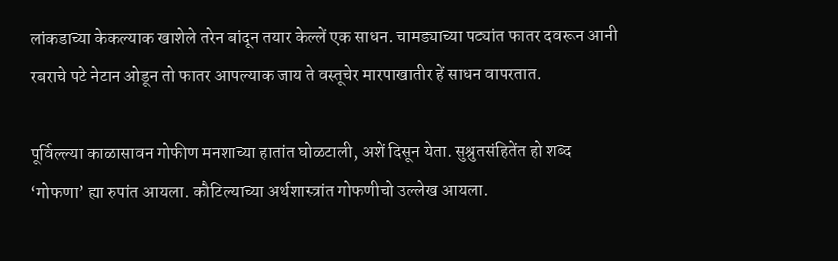लांकडाच्या केकल्याक खाशेले तरेन बांदून तयार केल्लें एक साधन. चामड्याच्या पट्यांत फातर दवरून आनी रबराचे पटे नेटान ओडून तो फातर आपल्याक जाय ते वस्तूचेर मारपाखातीर हें साधन वापरतात.

पूर्विल्ल्या काळासावन गोफीण मनशाच्या हातांत घोळटाली, अशें दिसून येता. सुश्रुतसंहितेंत हो शब्द ‘गोफणा’ ह्या रुपांत आयला. कौटिल्याच्या अर्थशास्त्रांत गोफणीचो उल्लेख आयला.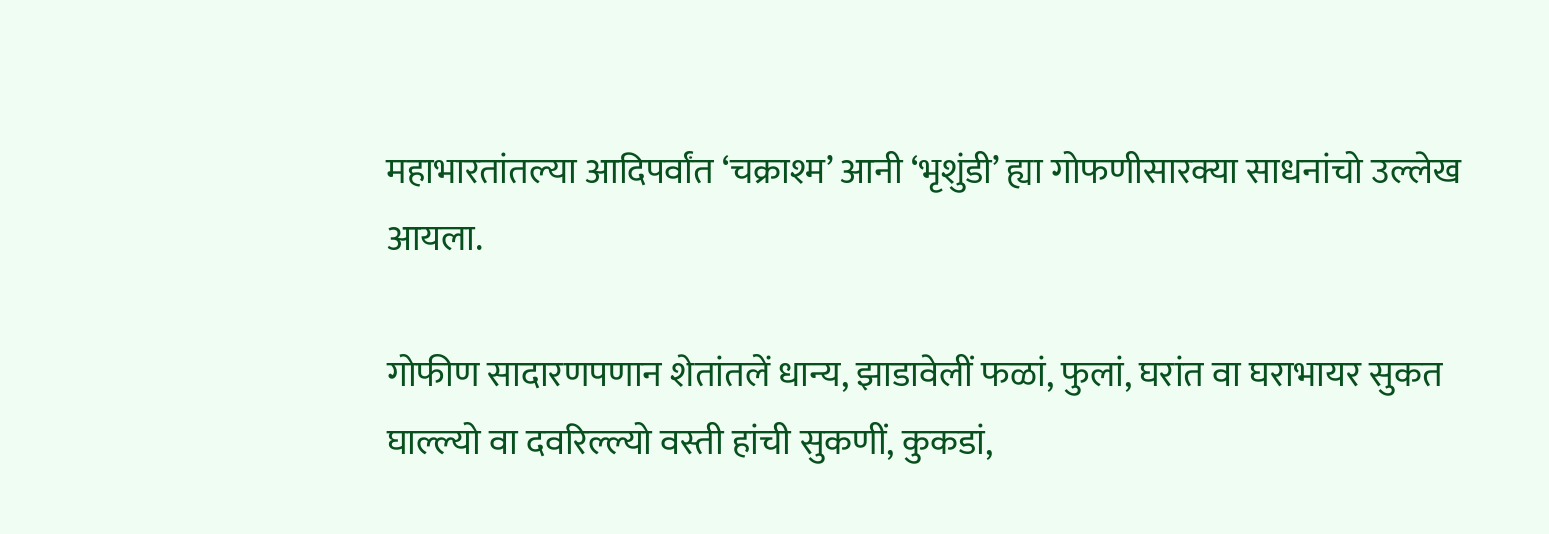महाभारतांतल्या आदिपर्वांत ‘चक्राश्म’ आनी ‘भृशुंडी’ ह्या गोफणीसारक्या साधनांचो उल्लेख आयला.

गोफीण सादारणपणान शेतांतलें धान्य, झाडावेलीं फळां, फुलां, घरांत वा घराभायर सुकत घाल्ल्यो वा दवरिल्ल्यो वस्ती हांची सुकणीं, कुकडां,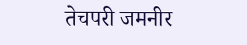तेचपरी जमनीर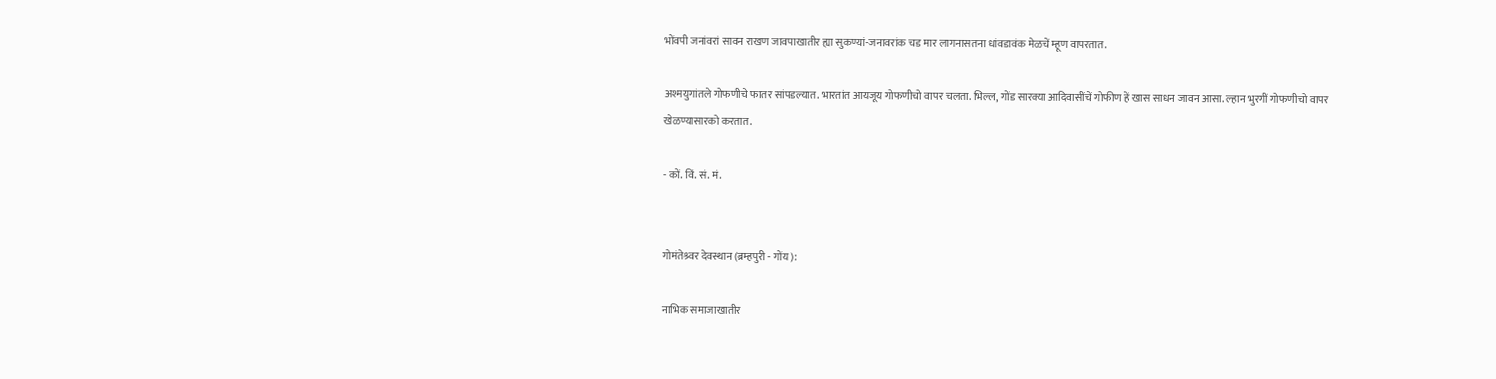भोंवपी जनांवरां सावन राखण जावपाखातीर ह्या सुकण्यां-जनावरांक चड मार लागनासतना धांवडावंक मेळचें म्हूण वापरतात.

अश्मयुगांतले गोफणीचे फातर सांपडल्यात. भारतांत आयजूय गोफणीचो वापर चलता. भिल्ल, गोंड सारक्या आदिवासींचें गोफीण हें खास साधन जावन आसा. ल्हान भुरगीं गोफणीचो वापर खेळण्यासारको करतात.

- कों. विं. सं. मं.


गोमंतेश्र्वर देवस्थान (ब्रम्हपुरी - गोंय):

नाभिक समाजाखातीर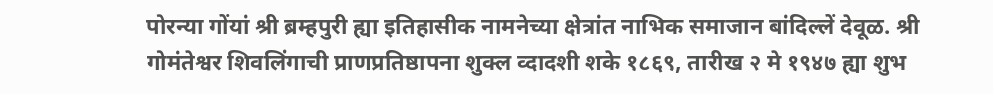पोरन्या गोंयां श्री ब्रम्हपुरी ह्या इतिहासीक नामनेच्या क्षेत्रांत नाभिक समाजान बांदिल्लें देवूळ. श्री गोमंतेश्वर शिवलिंगाची प्राणप्रतिष्ठापना शुक्ल व्दादशी शके १८६९, तारीख २ मे १९४७ ह्या शुभ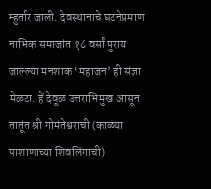म्हुर्तार जाली. देवस्थानाचे घटनेप्रमाण नाभिक समाजांत १८ वर्सां पुराय जाल्ल्या मनशाक ‘महाजन’ ही संज्ञा मेळटा. हें देवूळ उत्तराभिमुख आसून तातूंत श्री गोमंतेश्वराची (काळ्या पाशाणाच्या शिवलिंगाची)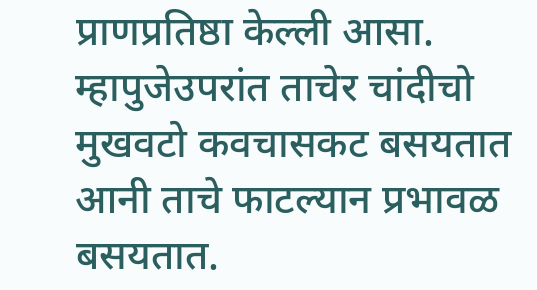प्राणप्रतिष्ठा केल्ली आसा. म्हापुजेउपरांत ताचेर चांदीचो मुखवटो कवचासकट बसयतात आनी ताचे फाटल्यान प्रभावळ बसयतात.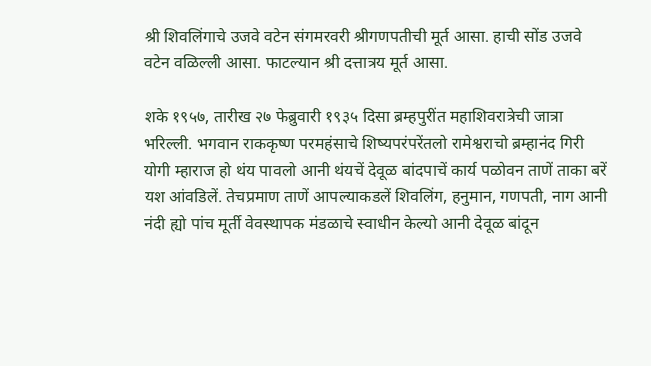श्री शिवलिंगाचे उजवे वटेन संगमरवरी श्रीगणपतीची मूर्त आसा. हाची सोंड उजवे वटेन वळिल्ली आसा. फाटल्यान श्री दत्तात्रय मूर्त आसा.

शके १९५७, तारीख २७ फेब्रुवारी १९३५ दिसा ब्रम्हपुरींत महाशिवरात्रेची जात्रा भरिल्ली. भगवान राककृष्ण परमहंसाचे शिष्यपरंपरेंतलो रामेश्वराचो ब्रम्हानंद गिरी योगी म्हाराज हो थंय पावलो आनी थंयचें देवूळ बांदपाचें कार्य पळोवन ताणें ताका बरें यश आंवडिलें. तेचप्रमाण ताणें आपल्याकडलें शिवलिंग, हनुमान, गणपती, नाग आनी नंदी ह्यो पांच मूर्ती वेवस्थापक मंडळाचे स्वाधीन केल्यो आनी देवूळ बांदून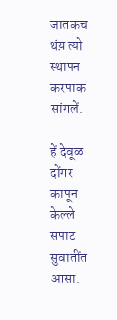जातकच थंय़ त्यो स्थापन करपाक सांगलें.

हें देवूळ दोंगर कापून केल्ले सपाट सुवातींत आसा.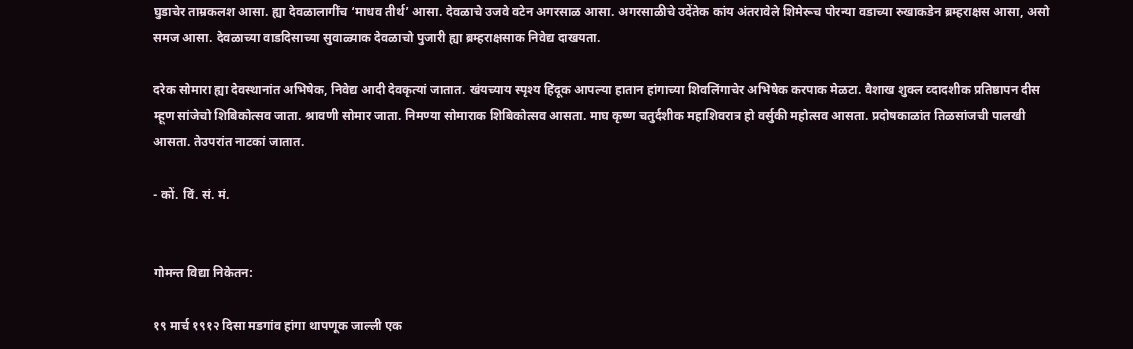घुडाचेर ताम्रकलश आसा. ह्या देवळालागींच ‘माधव तीर्थ’ आसा. देवळाचे उजवे वटेन अगरसाळ आसा. अगरसाळीचे उदेंतेक कांय अंतरावेले शिमेरूच पोरन्या वडाच्या रुखाकडेन ब्रम्हराक्षस आसा, असो समज आसा. देवळाच्या वाडदिसाच्या सुवाळ्याक देवळाचो पुजारी ह्या ब्रम्हराक्षसाक निवेद्य दाखयता.

दरेक सोमारा ह्या देवस्थानांत अभिषेक, निवेद्य आदी देवकृत्यां जातात. खंयच्याय स्पृश्य हिंदूक आपल्या हातान हांगाच्या शिवलिंगाचेर अभिषेक करपाक मेळटा. वैशाख शुक्ल व्दादशीक प्रतिष्ठापन दीस म्हूण सांजेचो शिबिकोत्सव जाता. श्रावणी सोमार जाता. निमण्या सोमाराक शिबिकोत्सव आसता. माघ कृष्ण चतुर्दशीक महाशिवरात्र हो वर्सुकी महोत्सव आसता. प्रदोषकाळांत तिळसांजची पालखी आसता. तेउपरांत नाटकां जातात.

- कों. विं. सं. मं.


गोमन्त विद्या निकेतन:

१९ मार्च १९१२ दिसा मडगांव हांगा थापणूक जाल्ली एक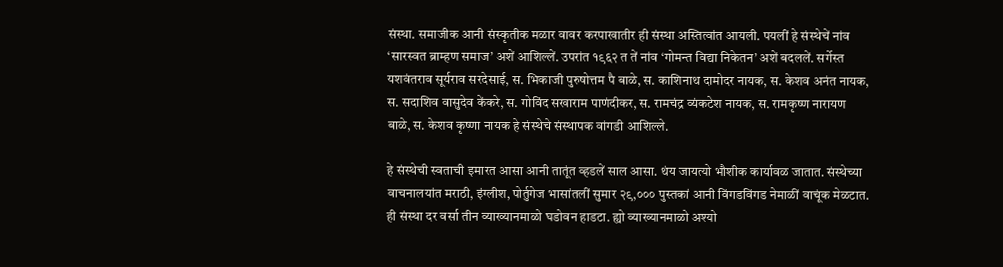संस्था. समाजीक आनी संस्कृतीक मळार वावर करपाखातीर ही संस्था अस्तित्वांत आयली. पयलीं हे संस्थेचें नांव ‘सारस्वत ब्राम्हण समाज’ अशें आशिल्लें. उपरांत १९६२ त तें नांव ‘गोमन्त विद्या निकेतन’ अशें बदललें. सर्गेस्त यशवंतराव सूर्यराव सरदेसाई, स. भिकाजी पुरुषोत्तम पै बाळे, स. काशिनाथ दामोदर नायक, स. केशव अनंत नायक, स. सदाशिव वासुदेव केंकरे, स. गोविंद सखाराम पाणंदीकर, स. रामचंद्र व्यंकटेश नायक, स. रामकृष्ण नारायण बाळे, स. केशव कृष्णा नायक हे संस्थेचे संस्थापक वांगडी आशिल्ले.

हे संस्थेची स्वताची इमारत आसा आनी तातूंत व्हडलें साल आसा. थंय जायत्यो भौशीक कार्यावळ जातात. संस्थेच्या वाचनालयांत मराठी, इंग्लीश, पोर्तुगेज भासांतलीं सुमार २९,००० पुस्तकां आनी विंगडविंगड नेमाळीं वाचूंक मेळटात. ही संस्था दर वर्सा तीन व्याख्यानमाळो घडोवन हाडटा. ह्यो व्याख्यानमाळो अश्यो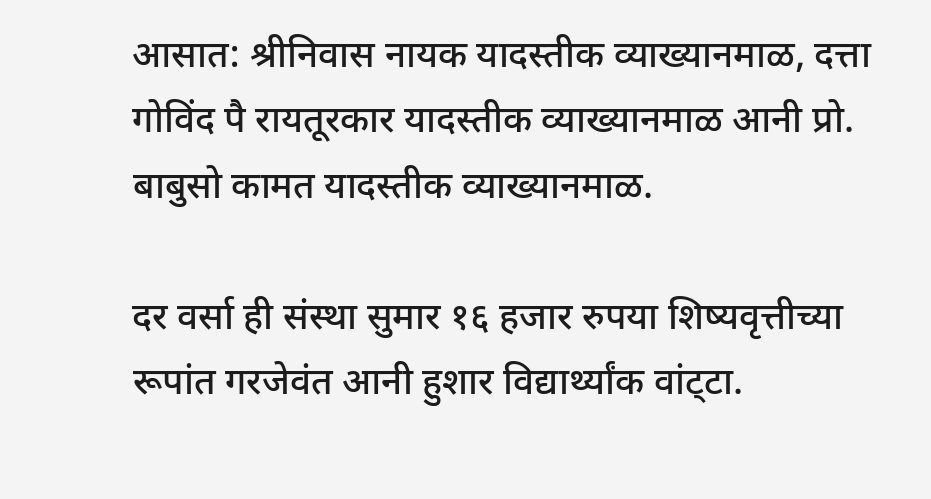आसात: श्रीनिवास नायक यादस्तीक व्याख्यानमाळ, दत्ता गोविंद पै रायतूरकार यादस्तीक व्याख्यानमाळ आनी प्रो. बाबुसो कामत यादस्तीक व्याख्यानमाळ.

दर वर्सा ही संस्था सुमार १६ हजार रुपया शिष्यवृत्तीच्या रूपांत गरजेवंत आनी हुशार विद्यार्थ्यांक वांट्‌टा.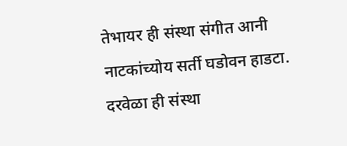तेभायर ही संस्था संगीत आनी नाटकांच्योय सर्ती घडोवन हाडटा. दरवेळा ही संस्था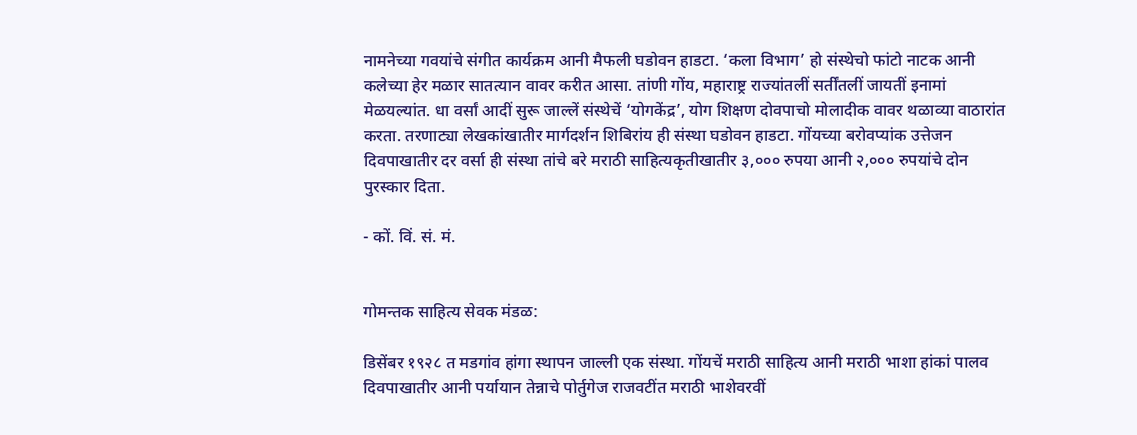नामनेच्या गवयांचे संगीत कार्यक्रम आनी मैफली घडोवन हाडटा. ‘कला विभाग’ हो संस्थेचो फांटो नाटक आनी कलेच्या हेर मळार सातत्यान वावर करीत आसा. तांणी गोंय, महाराष्ट्र राज्यांतलीं सर्तींतलीं जायतीं इनामां मेळयल्यांत. धा वर्सां आदीं सुरू जाल्लें संस्थेचें ‘योगकेंद्र’, योग शिक्षण दोवपाचो मोलादीक वावर थळाव्या वाठारांत करता. तरणाट्या लेखकांखातीर मार्गदर्शन शिबिरांय ही संस्था घडोवन हाडटा. गोंयच्या बरोवप्यांक उत्तेजन दिवपाखातीर दर वर्सा ही संस्था तांचे बरे मराठी साहित्यकृतीखातीर ३,००० रुपया आनी २,००० रुपयांचे दोन पुरस्कार दिता.

- कों. विं. सं. मं.


गोमन्तक साहित्य सेवक मंडळ:

डिसेंबर १९२८ त मडगांव हांगा स्थापन जाल्ली एक संस्था. गोंयचें मराठी साहित्य आनी मराठी भाशा हांकां पालव दिवपाखातीर आनी पर्यायान तेन्नाचे पोर्तुगेज राजवटींत मराठी भाशेवरवीं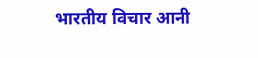भारतीय विचार आनी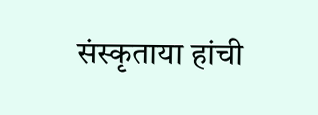संस्कृताया हांची